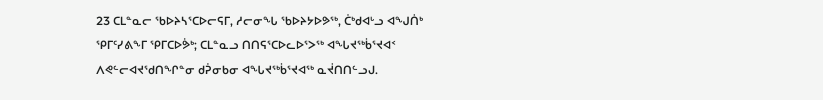23 ᑕᒪᓐᓇᓕ ᖃᐅᔨᓴᕐᑕᐅᓕᕋᒥ, ᓱᓕᓂᖓ ᖃᐅᔨᔭᐅᕗᖅ, ᑖᒃᑯᐊᒡᓗ ᐊᖑᑏᒃ ᕿᒥᑦᓯᕕᖕᒥ ᕿᒥᑕᐅᕘᒃ; ᑕᒪᓐᓇᓗ ᑎᑎᕋᕐᑕᐅᓚᐅᕐᐳᖅ ᐊᖓᔪᖅᑳᕐᔪᐊᑉ ᐱᕙᓪᓕᐊᔪᖁᑎᖏᓐᓂ ᑯᕉᓂᑲᓂ ᐊᖓᔪᖅᑳᕐᔪᐊᖅ ᓇᔫᑎᑎᓪᓗᒍ.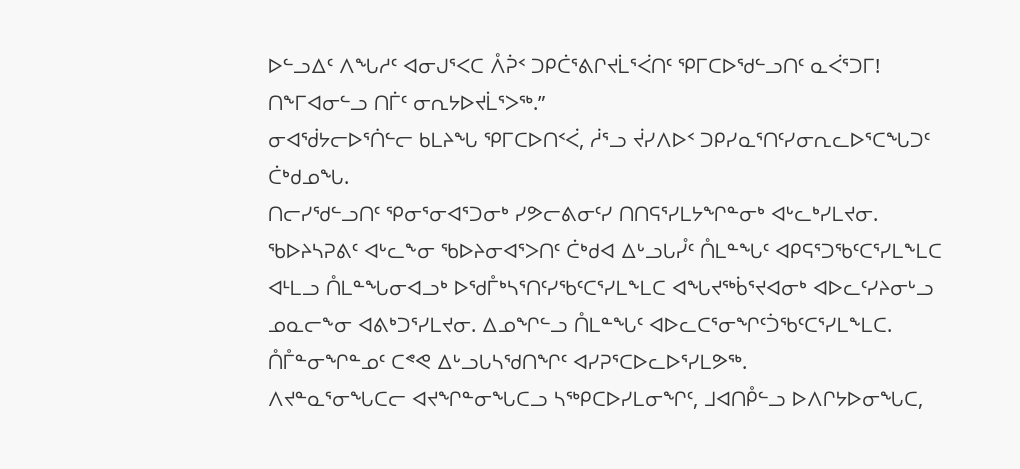ᐅᓪᓗᐃᑦ ᐱᖓᓱᑦ ᐊᓂᒍᕐᐸᑕ ᐰᕉᑉ ᑐᑭᑖᕐᕕᒋᔪᒫᕐᐹᑎᑦ ᕿᒥᑕᐅᖁᓪᓗᑎᑦ ᓇᐹᕐᑐᒥ! ᑎᖕᒥᐊᓂᓪᓗ ᑎᒦᑦ ᓂᕆᔭᐅᔪᒫᕐᐳᖅ.”
ᓂᐊᖂᔭᓕᐅᕐᑏᓪᓕ ᑲᒪᔨᖓ ᕿᒥᑕᐅᑎᑉᐹ, ᓲᕐᓗ ᔫᓯᐱᐅᑉ ᑐᑭᓯᓇᕐᑎᑦᓯᓂᕆᓚᐅᕐᑕᖓᑐᑦ ᑖᒃᑯᓄᖓ.
ᑎᓕᓯᖁᓪᓗᑎᑦ ᕿᓂᕐᓂᐊᕐᑐᓂᒃ ᓯᕗᓕᕕᓂᑦᓯ ᑎᑎᕋᕐᓯᒪᔭᖏᓐᓂᒃ ᐊᒡᓚᒃᓯᒪᔪᓂ. ᖃᐅᔨᓴᕈᕕᑦ ᐊᒡᓚᖕᓂ ᖃᐅᔨᓂᐊᕐᐳᑎᑦ ᑖᒃᑯᐊ ᐃᒡᓗᒐᓮᑦ ᑍᒪᓐᖓᑦ ᐊᑭᕋᕐᑐᖃᑦᑕᕐᓯᒪᖕᒪᑕ ᐊᒻᒪᓗ ᑍᒪᓐᖓᓂᐊᓗᒃ ᐅᖁᒤᒃᓴᕐᑎᑦᓯᖃᑦᑕᕐᓯᒪᖕᒪᑕ ᐊᖓᔪᖅᑳᕐᔪᐊᓂᒃ ᐊᐅᓚᑦᓯᔨᓂᒡᓗ ᓄᓇᓕᖕᓂ ᐊᕕᒃᑐᕐᓯᒪᔪᓂ. ᐃᓄᖏᓪᓗ ᑍᒪᓐᖓᑦ ᐊᐅᓚᑕᕐᓂᖏᑦᑑᖃᑦᑕᕐᓯᒪᖕᒪᑕ. ᑍᒤᓐᓂᖏᓐᓄᑦ ᑕᕝᕙ ᐃᒡᓗᒐᓴᖁᑎᖏᑦ ᐊᓯᕈᕐᑕᐅᓚᐅᕐᓯᒪᕗᖅ.
ᐱᔪᓐᓇᕐᓂᖓᑕᓕ ᐊᔪᖏᓐᓂᖓᑕᓗ ᓴᖅᑭᑕᐅᓯᒪᓂᖏᑦ, ᒧᐊᑎᑬᓪᓗ ᐅᐱᒋᔭᐅᓂᖓᑕ,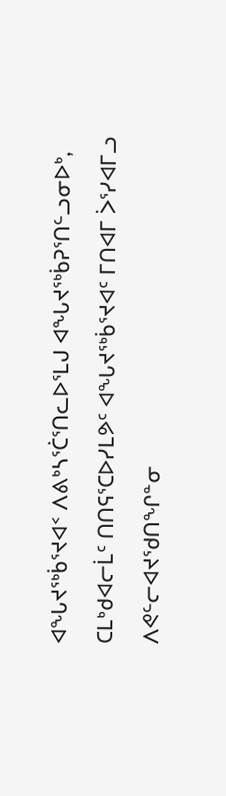ᐊᖓᔪᖅᑳᕐᔪᐊᑉ ᐱᕕᒃᓴᕐᑖᕐᑎᓚᐅᕐᒪᒍ ᐊᖓᔪᖅᑳᕈᕐᑎᓪᓗᓂᐅᒃ, ᑕᒪᒃᑯᐊᓕᒫᑦ ᑎᑎᕋᕐᑕᐅᓯᒪᕗᑦ ᐊᖓᔪᖅᑳᕐᔪᐊᑦ ᒥᑎᐊᒥ ᐴᕐᓯᐊᒥᓗ ᐱᕙᓪᓕᐊᔪᖁᑎᖏᓐᓂ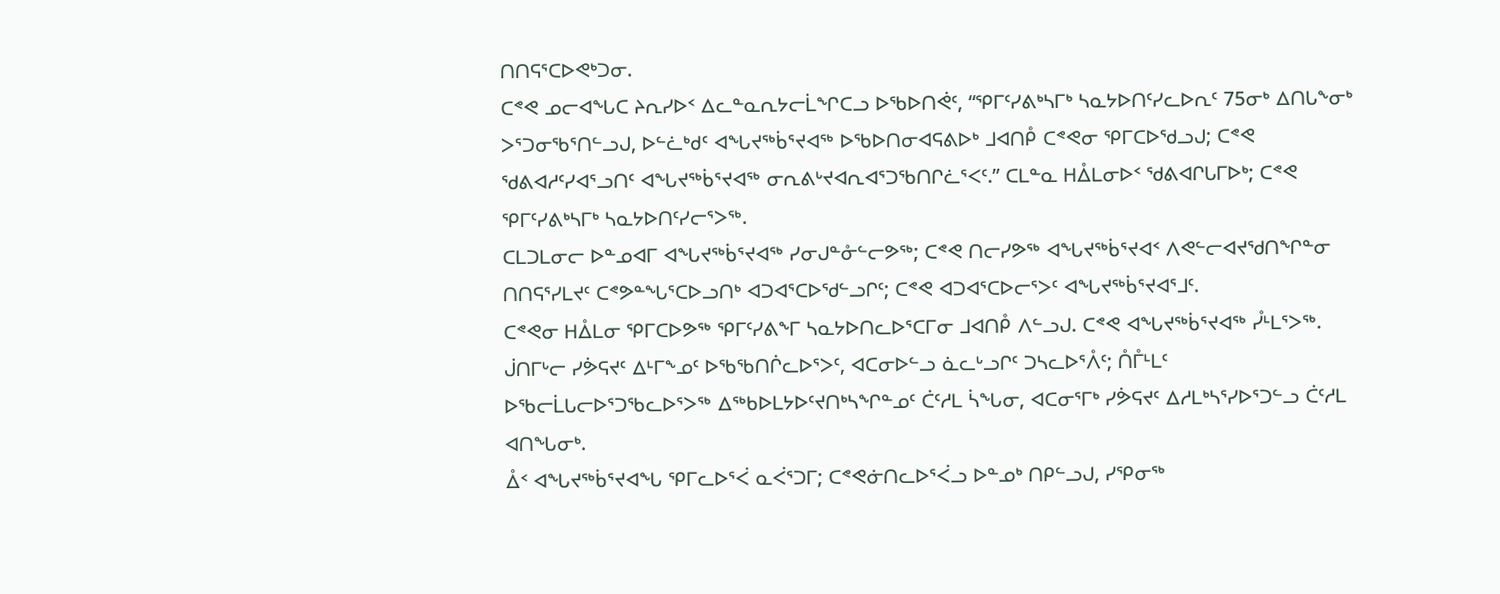ᑎᑎᕋᕐᑕᐅᕙᒃᑐᓂ.
ᑕᕝᕙ ᓄᓕᐊᖓᑕ ᔨᕆᓯᐅᑉ ᐃᓚᓐᓇᕆᔭᓕᒫᖏᑕᓗ ᐅᖃᐅᑎᕚᑦ, “ᕿᒥᑦᓯᕕᒃᓴᒥᒃ ᓴᓇᔭᐅᑎᑦᓯᓚᐅᕆᑦ 75ᓂᒃ ᐃᑎᒐᖕᓂᒃ ᐳᕐᑐᓂᖃᕐᑎᓪᓗᒍ, ᐅᓪᓛᒃᑯᑦ ᐊᖓᔪᖅᑳᕐᔪᐊᖅ ᐅᖃᐅᑎᓂᐊᕋᕕᐅᒃ ᒧᐊᑎᑬ ᑕᕝᕙᓂ ᕿᒥᑕᐅᖁᓗᒍ; ᑕᕝᕙ ᖁᕕᐊᓱᑦᓯᐊᕐᓗᑎᑦ ᐊᖓᔪᖅᑳᕐᔪᐊᖅ ᓂᕆᕕᒡᔪᐊᕆᐊᕐᑐᖃᑎᒋᓛᕐᐸᑦ.” ᑕᒪᓐᓇ ᕼᐂᒪᓂᐅᑉ ᖁᕕᐊᒋᒐᒥᐅᒃ; ᑕᕝᕙ ᕿᒥᑦᓯᕕᒃᓴᒥᒃ ᓴᓇᔭᐅᑎᑦᓯᓕᕐᐳᖅ.
ᑕᒪᑐᒪᓂᓕ ᐅᓐᓄᐊᒥ ᐊᖓᔪᖅᑳᕐᔪᐊᖅ ᓯᓂᒍᓐᓁᓪᓕᕗᖅ; ᑕᕝᕙ ᑎᓕᓯᕗᖅ ᐊᖓᔪᖅᑳᕐᔪᐊᑉ ᐱᕙᓪᓕᐊᔪᖁᑎᖏᓐᓂ ᑎᑎᕋᕐᓯᒪᔪᑦ ᑕᕝᕗᓐᖓᕐᑕᐅᓗᑎᒃ ᐊᑐᐊᕐᑕᐅᖁᓪᓗᒋᑦ; ᑕᕝᕙ ᐊᑐᐊᕐᑕᐅᓕᕐᐳᑦ ᐊᖓᔪᖅᑳᕐᔪᐊᕐᒧᑦ.
ᑕᕝᕙᓂ ᕼᐂᒪᓂ ᕿᒥᑕᐅᕗᖅ ᕿᒥᑦᓯᕕᖕᒥ ᓴᓇᔭᐅᑎᓚᐅᕐᑕᒥᓂ ᒧᐊᑎᑬ ᐱᓪᓗᒍ. ᑕᕝᕙ ᐊᖓᔪᖅᑳᕐᔪᐊᖅ ᓮᒻᒪᕐᐳᖅ.
ᒎᑎᒥᒡᓕ ᓯᕘᕋᔪᑦ ᐃᒻᒥᖕᓄᑦ ᐅᖃᖃᑎᒌᓚᐅᕐᐳᑦ, ᐊᑕᓂᐅᓪᓗ ᓈᓚᒡᓗᒋᑦ ᑐᓴᓚᐅᕐᐰᑦ; ᑍᒤᒻᒪᑦ ᐅᖃᓕᒫᒐᓕᐅᕐᑐᖃᓚᐅᕐᐳᖅ ᐃᖅᑲᐅᒪᔭᐅᑦᔪᑎᒃᓴᖏᓐᓄᑦ ᑖᑦᓱᒪ ᓵᖓᓂ, ᐊᑕᓂᕐᒥᒃ ᓯᕘᕋᔪᑦ ᐃᓱᒪᒃᓴᕐᓯᐅᕐᑐᓪᓗ ᑖᑦᓱᒪ ᐊᑎᖓᓂᒃ.
ᐂᑉ ᐊᖓᔪᖅᑳᕐᔪᐊᖓ ᕿᒥᓚᐅᕐᐹ ᓇᐹᕐᑐᒥ; ᑕᕝᕙᓃᑎᓚᐅᕐᐹᓗ ᐅᓐᓄᒃ ᑎᑭᓪᓗᒍ, ᓯᕿᓂᖅ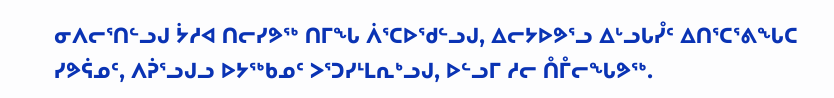ᓂᐱᓕᕐᑎᓪᓗᒍ ᔮᓱᐊ ᑎᓕᓯᕗᖅ ᑎᒥᖓ ᐲᕐᑕᐅᖁᓪᓗᒍ, ᐃᓕᔭᐅᕗᕐᓗ ᐃᒡᓗᒐᓮᑦ ᐃᑎᕐᑕᕐᕕᖓᑕ ᓯᕗᕌᓄᑦ, ᐱᕉᕐᓗᒍᓗ ᐅᔭᖅᑲᓄᑦ ᐳᕐᑐᓯᒻᒪᕆᒃᓗᒍ, ᐅᓪᓗᒥ ᓱᓕ ᑍᒤᓕᖓᕗᖅ.